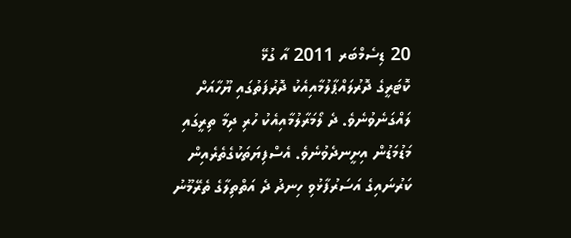20 ޑިސެމްބަރ 2011 އާ ގުޅޭ
ކޮޓަރީގެ ދޮރުލައްޕާލުމާއިއެކު ދޮރުފަތުގައި ޔޫހާއަށް ލައްގަނެވުނެވެ. ދެ ލޯމަރާލުމާއިއެކު ހުރި ދިމާ ތިރީގައި މަޑުމަޑުން އިށީނދެވުނެވެ. އެސްފިޔަތަކުގެތެރެއިން ކަރުނައިގެ އަސަރުފާޅުވި ހިނދު ދެ އަތްތިލާގެ ތެރޭމޫނު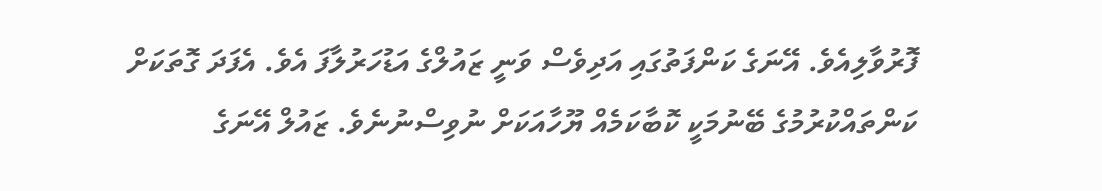ފޮރުވާލިއެވެ. އޭނަގެ ކަންފަތުގައި އަދިވެސް ވަނީ ޒައުލްގެ އަޑުހަރުލާފަ އެވެ. އެފަދަ ގޮތަކަށް ކަންތައްކުރުމުގެ ބޭނުމަކީ ކޮބާކަމެއް ޔޫހާއަކަށް ނުވިސްނުނެވެ. ޒައުލް އޭނަގެ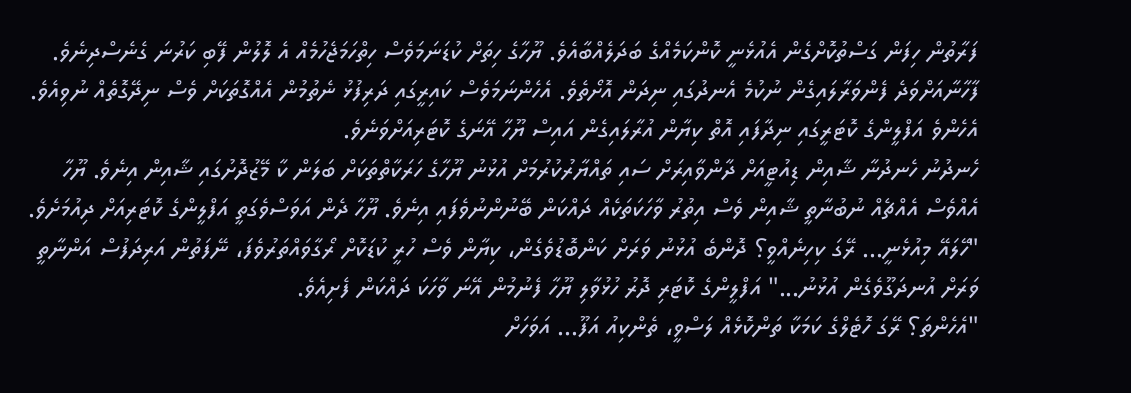ފަރާތުން ހިފަން ގަސްތުކޮށްގެން އެއުޅެނީ ކޮންކަމެއްގެ ބަދަލެއްބާއެވެ. ޔޫހާގެ ހިތަށް ކުޑަނަމަވެސް ހިތްހަމަޖެހުމެއް އެ ލޮލުން ފޭބި ކަރުނަ ގެނެސްދިނެވެ. ފާހާނާއަށްވަދެ ފެންވަރާލައިގެން ނުކުމެ އެނދުގައި ނިދަން އޮށޯތެވެ. އެހެންނަމަވެސް ކައިރީގައި ދަރިފުޅު ނެތުމުން އެއްގޮތަކަށް ވެސް ނިދޭގޮތެއް ނުވިއެވެ. އެހެންވެ އަފްލީންގެ ކޮޓަރީގައި ނިދާފައި އޮތް ކިޔާން އުރާލައިގެން އައިސް ޔޫހާ އޭނަގެ ކޮޓަރިއަށްވަނެވެ.
ހެނދުނު ހެނދުނާ ޝާއިން ޑިއުޓީއަށް ދާންވާއިރަށް ސައި ތައްޔާރުކުރުމަށް އުޅުނު ޔޫހާގެ ހަރަކާތްތަކަށް ބަލަން ކާ މޭޒުދޮށުގައި ޝާއިން އިނެވެ. ޔޫހާ އެއްވެސް އެއްޗެއް ނުބުނާތީ ޝާއިން ވެސް އިތުރު ވާހަކަތަކެއް ދައްކަން ބޭނުންނުވެފައި އިނެވެ. ޔޫހާ ދެން އަވަސްވެގަތީ އަފްލީންގެ ކޮޓަރިއަށް ދިއުމަށެވެ.
"ހޭލައޭ މިއުޅެނީ... ރޭގަ ކިހިނެއްވީ؟ ދޮންބެ އުޅުނު ވަރަށް ކަންބޮޑުވެގެން، ކިޔާން ވެސް ހުރީ ކުޑަކޮށް ރޯގާވައްތަރުވެފަ، ނޭފަތުން އަރިދަފުސް އަންނާތީ ވަރަށް އުނދަގޫވެގެން އުޅުނު..." އަފްލީންގެ ކޮޓަރި ދޮރު ހުޅުވާލި ޔޫހާ ފެނުމުން އޭނަ ވާހަކަ ދައްކަން ފެށިއެވެ.
"އެހެންތަ؟ ރޭގަ ހޮޓެލްގެ ކަމަކާ ތަންކޮޅެއް ލަސްވީ، ތެންކިއު އަފޫ... އަވަހަށް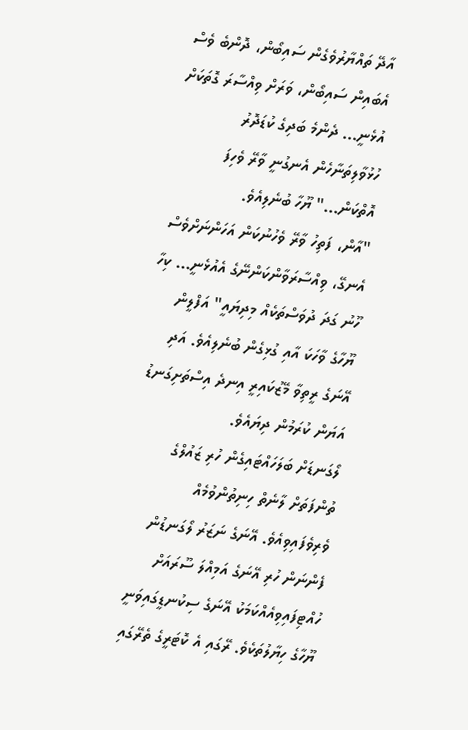އާދޭ ތައްޔާރުވެގެން ސައިބޯން، ދޮންބެ ވެސް އެބައިން ސައިބޯން، ވަރަށް ވިއްސާރަ ގޮތަކަށް އުޅެނީ... ދެންމެ ބަދިގެ ކުޑަދޮރު ހުޅުވާލިތަނާހެން އެނގުނީ ވާރޭ ވެހިފަ އޮތްކަން..." ޔޫހާ ބުނެލިއެވެ.
"އާން، ފަތިހު ވާރޭ ވެހުނުކަން އަހަންނަށްވެސް އެނގޭ، ވިއްސާރަވާންކަންނޭގެ އެއުޅެނީ... ކިހާ ހޫނު ގަދަ ދުވަސްތަކެއް މިދިޔައީ" އަފްލީން ޔޫހާގެ ވާހަކަ އާއި ގުޅިގެން ބުނެލިއެވެ. އަދި އޭނަގެ ރީތިވާ މޭޒުކައިރީ އިނދެ އިސްތަށިގަނޑު އަޔަން ކުރަމުން ދިޔައެވެ.
ލޯގަނޑަށް ބަލަހައްޓައިގެން ހުރި ޒައުލްގެ ތުންފަތަށް ލާނެތް ހިނިތުންވުމެއް ވެރިވެފައިވިއެވެ. އޭނަގެ ނަޒަރު ލޯގަނޑުން ފެންނަން ހުރި އޭނަގެ އަމިއްލަ ސޫރައަށް ހުއްޓިފައިވިއެއްކަމަކު އޭނަގެ ސިކުނޑީގައިވަނީ ޔޫހާގެ ހިޔާލުތަކެވެ. ރޭގައި އެ ކޮޓަރީގެ ތެރޭގައި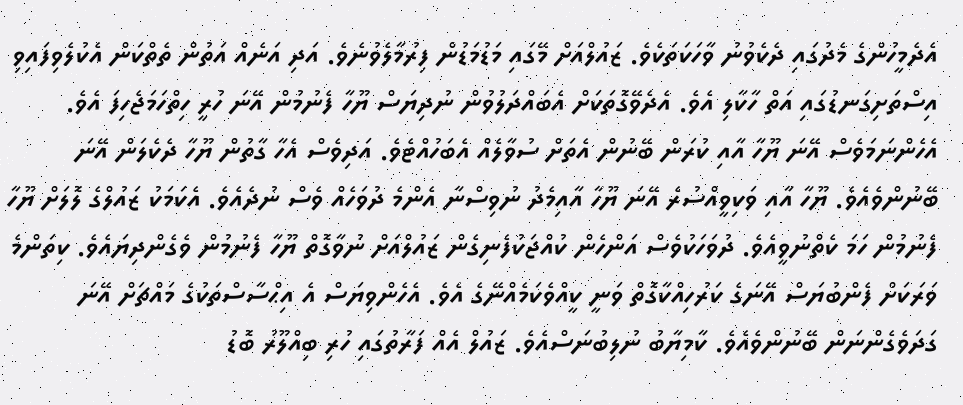އެދެމީހުންގެ މެދުގައި ދެކެވުނު ވާހަކަތަކެވެ. ޒައުލްއަށް މޭގައި މަޑުމަޑުން ފިރުމާލެވުނެވެ. އަދި އަނެއް އަތުން ތެތްކަން އެކުލެވިފައިވި އިސްތަށިގަނޑުގައި އަތް ހާކާލި އެވެ. އެދެވޭގޮތަކަށް އެބައްދަލުވުން ނުދިޔަސް ޔޫހާ ފެނުމުން އޭނަ ހުރީ ހިތްހަމަޖެހިފަ އެވެ. އެހެންނަމަވެސް އޭނަ ޔޫހާ އާއި ކުރަން ބޭނުން އެތަށް ސުވާލެއް އެބަހުއްޓެވެ. އަދިވެސް އެހާ ގާތުން ޔޫހާ ދެކެލަން އޭނަ ބޭނުންވެއެވެ. ޔޫހާ އާއި ވަކިވީއްސުރެ އޭނަ ޔޫހާ އާއިމެދު ނުވިސްނާ އެންމެ ދުވަހެއް ވެސް ނުދެއެވެ. އެކަމަކު ޒައުލްގެ ލޮލަށް ޔޫހާ ފެނުމުން ހަމަ ކެތްނުވީއެވެ. ދުވަހަކުވެސް އަންހެން ކުއްޖަކުފެނިގެން ޒައުލްއަށް ނުވާގޮތް ޔޫހާ ފެނުމުން ވެގެންދިޔައެވެ. ކިތަންމެ ވަރަކަށް ފެންބުޔަސް އޭނަގެ ކަރުހިއްކާގޮތް ވަނީ ކީއްވެކަމެއްނޭގެ އެވެ. އެހެންވިޔަސް އެ އިޙްސާސްތަކުގެ މައްޗަށް އޭނަ ގަދަވެގެންނަން ބޭނުންވެއެވެ. ކާމިޔާބު ނުލިބުނަސްއެވެ. ޒައުލް އެއް ފަރާތުގައި ހުރި ބިއްލޫރު ބޮޑު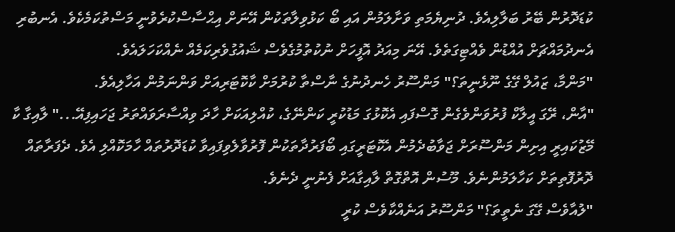ކުޑަދޮރުން ބޭރު ބަލާލިއެވެ. ދުނިޔެމަތި ވަށާލަމުން އައި ބޯ ކަޅުވިލާތަކުން އޭނަށް އިޙްސާސްކުރެވުނީ މަސްތުކަމެކެވެ. އެނބުރި އެނދުމައްޗަށް އުއްޑުން ވެއްޓިގަތެވެ. އޭނަ މިއަދު އޮފީހަށް ނުކުތުމުގެވެސް ޝައުގުވެރިކަމެއް ނެއްކަހަލައެވެ.
"މަންމާ، ޒައުލް ގޭގެ ނޫޅެނީތަ؟" މަންސޫރު ހެނދުނުގެ ނާސްތާ ކުރުމަށް ކާކޮޓަރިއަށް ވަންނަމުން އަހާލިއެވެ.
"އާން، ރޭގަ އީލާކް ފުރުވަންވެގެން ގޮސްފައި އެކޮޅުގަ މަޑުކުރީ ކަންނޭގެ، ކުއްލިއަކަށް ހާދަ ވިއްސާރަވައްތަރު ޖަހައިފިއޭ..." ލާއިގާ ކާ މޭޒުކައިރީ އިށިން މަންސޫރަށް ޖަވާބުދެމުން އެކޮޓަރީގައި ބޯފަރުދާތަކުން ފޮރުވާލެވިފައިވާ ކުޑަދޮރުތައް ހާމަކޮއްލި އެވެ. ދެފަރާތައް ދޮރުފޮތިތަށް ކަހާލަމުންނެވެ. މޫސުން އޮތްގޮތް ލާއިގާއަށް ފެނުނީ ދެނެވެ.
"ލުއާވެސް ގޭގަ ނެތީތަ؟" މަންސޫރު އަނެއްކާވެސް ކުރީ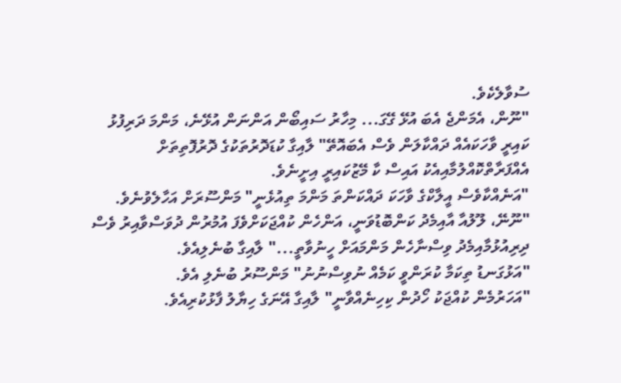ސުވާލެކެވެ.
"ނޫން، އެމަންޖެ އެބަ އުޅޭ ގޭގަ... މިހާރު ސައިބޯން އަންނަން އުޅޭނެ، މަންމަ ދަރިފުޅު ކައިރީ ވާހަކައެއް ދައްކާލަން ވެސް އެބައޮތޭ" ލާއިގާ ކުޑަދޮރުތަކުގެ ދޮރުފޮތިތަށް އެއްފަރާތްކޮއްލުމާއިއެކު އައިސް ކާ މޭޒުކައިރީ އިށީނެވެ.
"އަނެއްކާވެސް އީލާކްގެ ވާހަކަ ދައްކަންތަ މަންމަ ތިއުޅެނީ" މަންސޫރަށް އަހާލެވުނެވެ.
"ނޫނޭ، ލޫލުއާ އާއިމެދު ކަންބޮޑުވަނީ، އަންހެން ކުއްޖަކަށްވެފަ އުމުރުން ދުވަސްވާއިރު ވެސް ދިރިއުޅުމާއިމެދު ވިސްނާހެން މަންމައަށް ހީނުވާތީ..." ލާއިގާ ބުނެލިއެވެ.
"އަޅުގަނޑު ތިކަމާ ކުރަންވީ ކަމެއް ނުވިސްނުނު" މަންސޫރު ބުނެލި އެވެ.
"އަހަރުމެން ކުއްޖަކު ހޯދުން ކިހިނެއްވާނީ" ލާއިގާ އޭނަގެ ހިޔާލު ފާޅުކުރިއެވެ.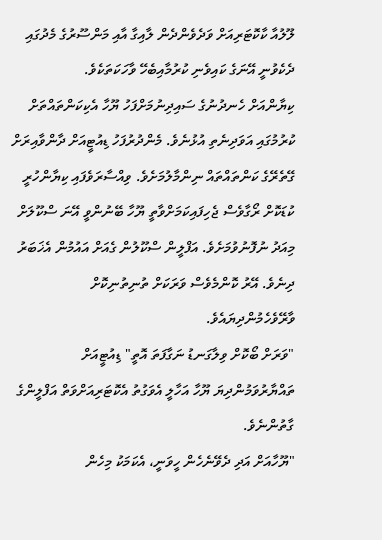ލޫލުއާ ކާކޮޓަރިއަށް ވަދެވެންދެން ލާއިގާ އާއި މަންސޫރުގެ މެދުގައި ދެކެވުނީ އޭނަގެ ކައިވެނި ކުރުމާއިބެހޭ ވާހަކަތަކެވެ.
ކިޔާންއަށް ހެނދުނުގެ ސައިދިނުމަށްފަހު ޔޫހާ އެކިކަންތައްތަށް ކުރުމުގައި އަވަދިނެތި އުޅުނެވެ. މެންދުރުފަހު ޑިއުޓީއަށް ދާންވާއިރަށް ގޭތެރޭގެ ކަންތައްތައް ނިންމާލުމަށެވެ. ވިއްސާރަވެފައި ކިޔާންހުރީ ކުޑަކޮށް ރޯގާވެސް ޖެހިފައިކަމަށްވާތީ ޔޫހާ ބޭނުންވީ އޭނަ ސްކޫލަށް މިއަދު ނުފޮނުވުމަށެވެ. އަފްލީން ސްކޫލުން ގެއަށް އައުމުން އެޚަބަރު ދިނެވެ. އޭރު ކޮންމެވެސް ވަރަކަށް ތުނިތުނިކޮށް ވާރޭވެހެމުންދިޔައެވެ.
"ވަރަށް ބޯކޮށް ވިލާގަނޑު ނަގާފަތަ އޮތީ" ޑިއުޓީއަށް ތައްޔާރުވަމުންދިޔަ ޔޫހާ އަހާލީ އެވަގުތު އެކޮޓަރިއަށްވަތް އަފްލީންގެ ގާތުންނެވެ.
"ޔޫހާއަށް އަދި ދެވޭނެހެން ހީވަނީ، އެކަމަކު މިހެން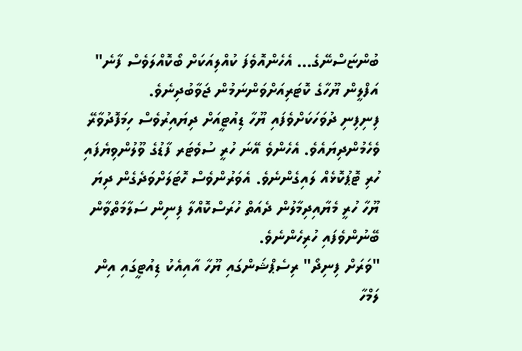ބުންޏަސްނޭގެ... އެހެންއޮވެފަ ކުއްލިއަކަށް ބޯކޮއްލަވެސް ފާނެ" އަފްލީން ޔޫހާގެ ކޮޓަރިއަށްވަންނަމުން ޖަވާބުދިނެވެ.
ފިނިފިނި ދުވަހަކަށްވެފައި ޔޫހާ ޑިއުޓީއަށް ދިޔައިރުވެސް ހިމަފޮދުވާރޭ ވެހެމުންދިޔައެވެ. އެހެންވެ އޭނަ ހުރީ ސުވެޓަރ ފާޑުގެ ވޫލުންވިޔެފައި ހުރި ޓޮޕުކޮޅެއް ލައިގެންނެވެ. އެވަރުންވެސް ހޮޓަލަށްވަދެގެން ދިޔަ ޔޫހާ ހުރީ މެޔާއިދިމާލުން ދެއަތް ހުރަސްކޮއްލާ ފިނިން ސަލާމަތްވާން ބޭނުންވެފައި ހުރިހެންނެވެ.
"ވަރަށް ފިނިދޯ" ރިސެޕްޝަންގައި ޔޫހާ އާއިއެކު ޑިއުޓީގައި އިން ލަމްހާ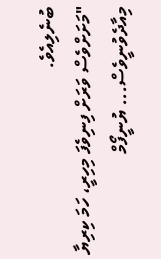ބުނެލިއެވެ.
"މަށަށްވެސް ވަރަށް ފިނިވެފަ މިހިރީ، ހަމަ ކިރިޔާ މިއާދެވުނީވެސް... ޔުނީފޯމް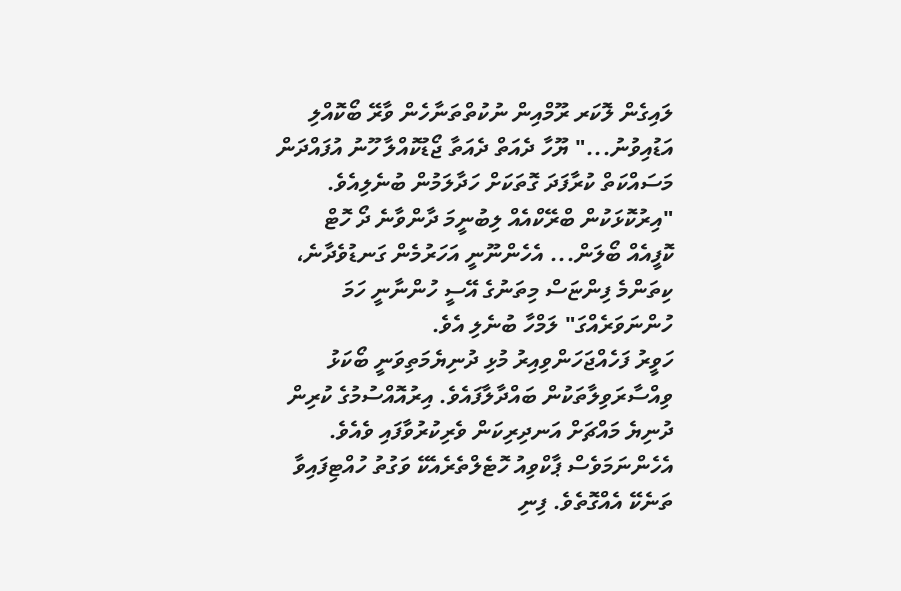ލައިގެން ލޮކަރ ރޫމްއިން ނުކުތްތަނާހެން ވާރޭ ބޯކޮއްލި އަޑުއިވުނު..." ޔޫހާ ދެއަތް ދެއަތާ ޖޯޑުކޮއްލާ ހޫނު އުފައްދަން މަސައްކަތް ކުރާފަދަ ގޮތަކަށް ހަދާލަމުން ބުނެލިއެވެ.
"އިރުކޮޅަކުން ބްރޭކްއެއް ލިބުނީމަ ދާންވާނެ ދޯ ހޮޓް ކޮފީއެއް ބޯލަން... އެހެންނޫނީ އަހަރުމެން ގަނޑުވެދާނެ، ކިތަންމެ ފިންޏަސް މިތަނުގެ އޭސީ ހުންނާނީ ހަމަ ހުންނަވަރެއްގަ" ލަމްހާ ބުނެލި އެވެ.
ހަވީރު ފަހެއްޖަހަންވިއިރު މުޅި ދުނިޔެމަތިވަނީ ބޯކަޅު ވިއްސާރަވިލާތަކުން ބައްދާލާފައެވެ. އިރުއޮއްސުމުގެ ކުރިން ދުނިޔެ މައްޗަށް އަނދިރިކަން ވެރިކުރުވާފައި ވެއެވެ. އެހެންނަމަވެސް ޕާކްވިއު ހޮޓެލްތެރެއެކޭ ވަގުތު ހުއްޓިފައިވާ ތަނެކޭ އެއްގޮތެވެ. ފިނި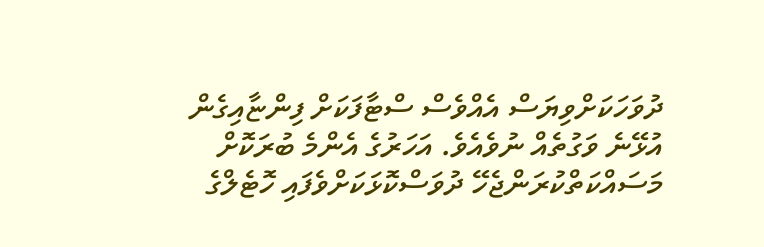ދުވަހަކަށްވިޔަސް އެއްވެސް ސްޓާފަކަށް ފިންޏާއިގެން އުޅޭނެ ވަގުތެއް ނުވެއެވެ. އަހަރުގެ އެންމެ ބުރަކޮށް މަސައްކަތްކުރަންޖެހޭ ދުވަސްކޮޅަކަށްވެފައި ހޮޓެލްގެ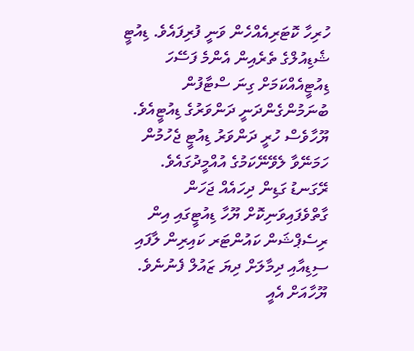ހުރިހާ ކޮޓަރިއެއްހެން ވަނީ ފުރިފައެވެ. ޑިއުޓީ ޝެޑިއުލްގެ ތެރެއިން އެންމެ ފަސޭހަ ޑިއުޓީއެއްކަމަށް ގިނަ ސްޓާފުން ބުނަމުންގެންދަނީ ދަންވަރުގެ ޑިއުޓީއެވެ. ޔޫހާވެސް ހުރީ ދަންވަރު ޑިއުޓީ ޖެހުމުން ހަމަނޭވާ ލެވޭނޭކަމުގެ އުއްމީދުގައެވެ.
ރޭގަނޑު ގަޑިން ދިހައެއް ޖަހަން ގާތްވެފައިވަނިކޮށް ޔޫހާ ޑިއުޓީގައި އިން ރިސެޕްޝަން ކައުންޓަރ ކައިރިން ލާފައި ސިޑިއާއި ދިމާލަށް ދިޔަ ޒައުލް ފެނުނެވެ. ޔޫހާއަށް އެއީ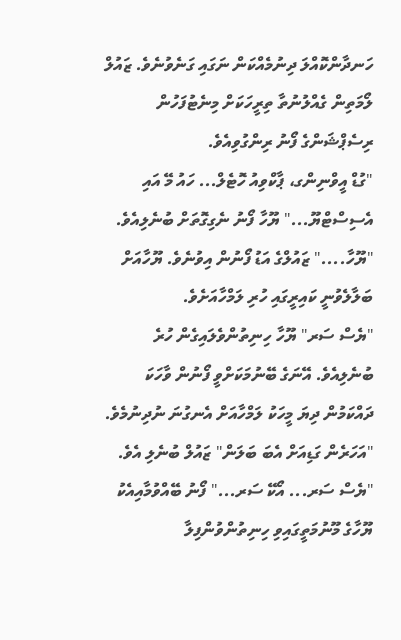ހަނދާންކޮއްލަ ދިނުމެއްކަން ނަގައި ގަނެވުނެވެ. ޒައުލް ލޯމަތިން ގެއްލުނުތާ ތިރީހަކަށް މިނެޓުފަހުން ރިސެޕްޝަންގެ ފޯނު ރިންގުވިއެވެ.
"ގުޑް އީވްނިންގ، ޕާކްވިއު ހޮޓެލް... ހައު މޭ އައި އެސިސްޓްޔޫ..." ޔޫހާ ފޯނު ނެގިގޮތަށް ބުނެލިއެވެ.
"ޔޫހާ...." ޒައުލްގެ އަޑު ފޯނުން އިވުނެވެ. ޔޫހާއަށް ބަލާލެވުނީ ކައިރީގައި ހުރި ލަމްހާއަށެވެ.
"ޔެސް ސަރ" ޔޫހާ ހިނިތުންވެލައިގެން ހުރެ ބުނެލިއެވެ. އޭނަގެ ބޭނުމަކަށްވީ ފޯނުން ވާހަކަ ދައްކަމުން ދިޔަ މީހަކު ލަމްހާއަށް އެނގުނަ ނުދިނުމެވެ.
"އަހަރެން ގަޑިއަށް އެބަ ބަލަން" ޒައުލް ބުނެލި އެވެ.
"ޔެސް ސަރ... އޯކޭ ސަރ..." ފޯނު ބޭއްވުމާއިއެކު ޔޫހާގެ މޫނުމަތީގައިވި ހިނިތުންވުންފިލާ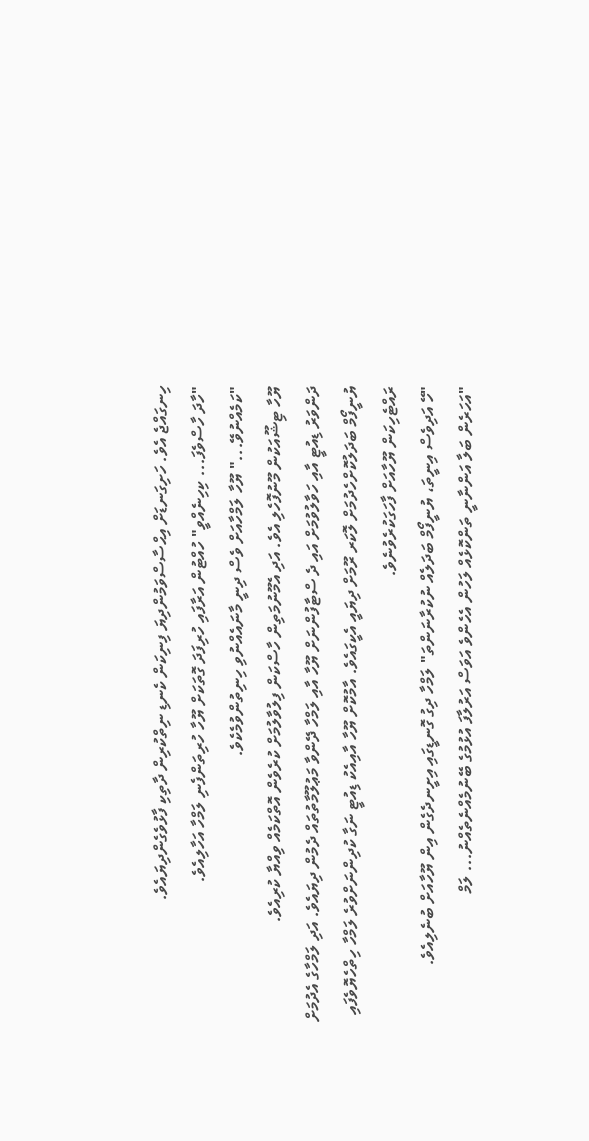ހިނގައްޖެ އެވެ. ހަށިގަނޑަށް އިޙްސާސްވަމުންދިޔަ ފިނިކަން ކެނޑި ނިތްކުރިން ދާތިކި ފާޅުވެގެންދިޔައެވެ.
"ހާދަ ހާސްވެފަ... ކިހިނެއްވީ" ހުއްޓުން އަރާފައި ހުރިފަދަ ގޮތަކަށް ޔޫހާ ހުރިތަންފެނި ލަމްހާ އަހާލިއެވެ.
"ކަމެއްނުވޭ..." ޔޫހާ ލަމްހާއަށް ވެސް ދިނީ މާނައެއްނުވި ހިނިތުންވުމެކެވެ.
ޔޫހާ ޓިޝޫއަކުން މޫނުފޮހެލި އެވެ. އަދި އެމޫނުމަތިން ހާސްކަން ފިލުވާލުމަށް ކުރެވެން އޮތްކަމެއް ވިއްޔާ ކުރިއެވެ.
ދަންވަރު ޑިއުޓީ އާއި ހަވާލުވުމަށް އައި ދެ ސްޓާފުންނަށް ޔޫހާ އާއި ލަމްހާ ދޭންވާ މަޢުލޫމާތުތައް ދެމުން ދިޔައެވެ. އަދި ލަމްހާގެ އެދުމަށް ޔުނީފޯމް ބަދަލުކޮށްހެދުމަށް ލޮކަރ ރޫމަށް ދިޔައީ އެކީގައެވެ. އާމުކޮށް ޔޫހާ އާއިއެކު ޑިއުޓީ ނަގާ ކުދިންނަށްވުރެ ލަމްހާ ހިތްހެޔޮވެފައި ރައްޓެހިކަން ޔޫހާއަށް ފާހަގަކުރެވުނެވެ.
"ހޭ އަދިވެސް އިނީތަ، ޔުނީފޯމް ބަދަލެއް ނުކުރާނަންތަ" ލަމްހާ ދިގު ގޮނޑީގައި އިށީނދެގެން އިން ޔޫހާއަށް ބުނެލިއެވެ.
"އަހަރެން ބަލާ އަންނާނީ ތަންކޮޅެއް ލަހުން އެހެންވެ އަވަސް އަރުލާފަ އުޅުމުގެ ބޭނުމެއްނެތެއްނު... ލަމް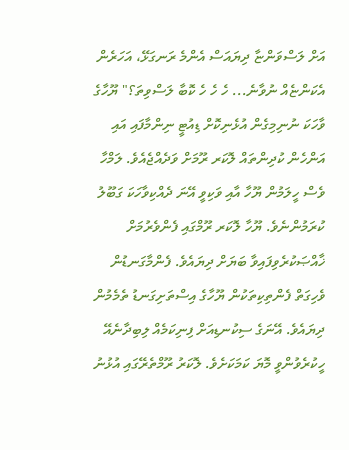އަށް ލަސްވަންޏާ ދިޔައަސް އެންމެ ރަނގަޅޭ، އަހަރެން އެކަންޏެއް ނުވާނެ... ހެ ހެ ހެ ކޮބާ ލަސްވިތަ؟" ޔޫހާގެ ވާހަކަ ނުނިމިގެން އުޅެނިކޮށް ޑިއުޓީ ނިންމާފައި އައި އަންހެން ކުދިންތައް ލޮކަރ ރޫމަށް ވަދެއްޖެއެވެ. ލަމްހާ ވެސް ހީލަމުން ޔޫހާ އާއި ވަކިވީ އޭނަ ދެއްކިވާހަކަ ގަބޫލު ކުރަމުންނެވެ. ޔޫހާ ލޮކަރ ރޫމްގައި ފެންވެރުމަށް ޚާއްޞަކުރެވިފައިވާ ބަޔަށް ދިޔައެވެ. ފެންމާގަނޑުން ވެހިގަތް ފެންތިކިތަކުން ޔޫހާގެ އިސްތަށިގަނޑު ތެމެމުން ދިޔައެވެ. އޭނަގެ ސިކުނޑިއަށް ފިނިކަމެއް ލިބިދާނެއޭ ހީކުރެވުންވީ މޮޔަ ކަމަކަށެވެ. ލޮކަރު ރޫމްތެރޭގައި އުޅުނު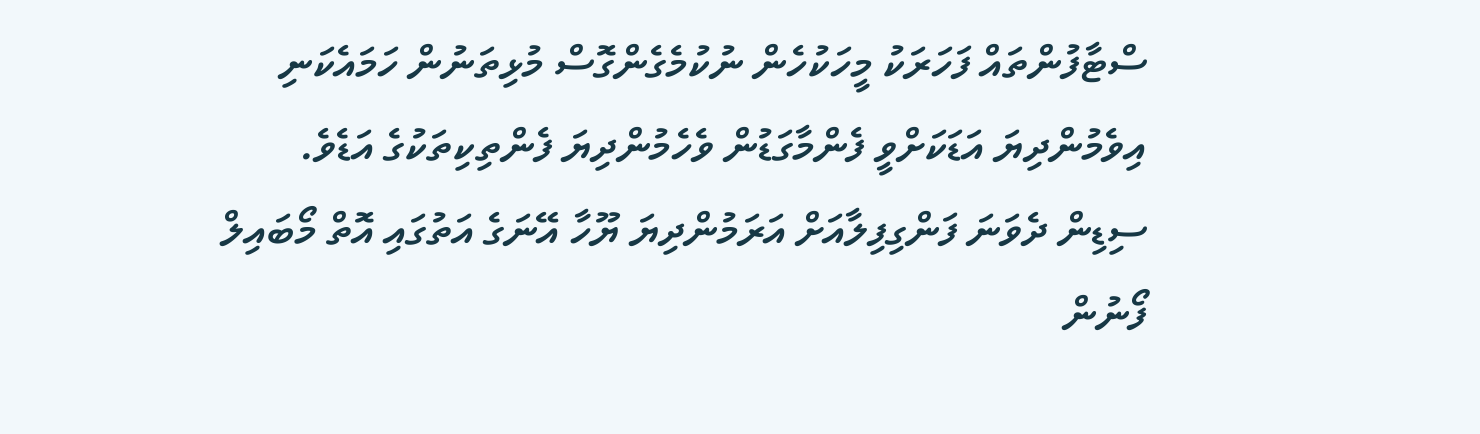ސްޓާފުންތައް ފަހަރަކު މީހަކުހެން ނުކުމެގެންގޮސް މުޅިތަނުން ހަމައެކަނި އިވެމުންދިޔަ އަޑަކަށްވީ ފެންމާގަޑުން ވެހެމުންދިޔަ ފެންތިކިތަކުގެ އަޑެވެ.
ސިޑިން ދެވަނަ ފަންގިފިލާއަށް އަރަމުންދިޔަ ޔޫހާ އޭނަގެ އަތުގައި އޮތް މޯބައިލް ފޯނުން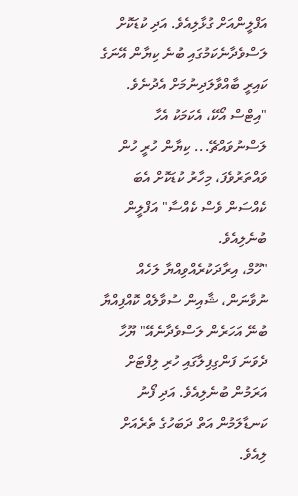އަފްލީންއަށް ގުޅާލިއެވެ. އަދި ކުޑަކޮށް ލަސްވެދާނެކަމުގައި ބުނެ ކިޔާން އޭނަގެ ކައިރީ ބާއްވާލަދިނުމަށް އެދުނެވެ.
"އިޓްސް އޯކޭ، އެކަމަކު އެހާ ލަސްނުވައްޗޭ... ކިޔާން ހުރީ ހުން ވައްތަރުވެފަ، މިހާރު ކުޑަކޮށް އެބަ ކެއްސަން ވެސް ކެއްސާ" އަފްލީން ބުނެލިއެވެ.
"ހޫމް، އިރާދަކުރެއްވިއްޔާ ލަހެއް ނުވާނަން، ޝާއިން ސުވާލެއް ކޮއްފިއްޔާ ބުނޭ އަހަރެން ލަސްވެދާނެއޭ" ޔޫހާ ދެވަނަ ފަންގިފިލާގައި ހުރި ލިފްޓަށް އަރަމުން ބުނެލިއެވެ. އަދި ފޯނު ކަނޑާލަމުން އަތް ދަބަހުގެ ތެރެއަށް ލިއެވެ.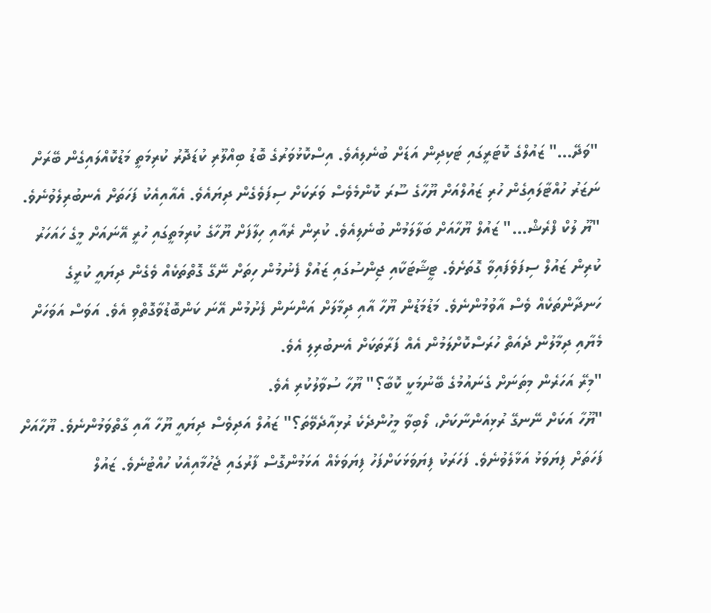"ވަދޭ..." ޒައުލްގެ ކޮޓަރީގައި ޓަކިދިން އަޑަށް ބުނެލިއެވެ. އިސްކޮޅުވަރުގެ ބޮޑު ބިއްލޫރި ކުޑަދޮރު ކުރިމަތީ މަޑުކޮއްލައިގެން ބޭރަށް ނަޒަރު ހުއްޓާލައިގެން ހުރި ޒައުލްއަށް ޔޫހާގެ ސޫރަ ކޮންމެވެސް ވަރަކަށް ސިފަވެގެން ދިޔައެވެ. އެއާއިއެކު ފަހަތަށް އެނބުރިލެވުނެވެ.
"ޔޫ ލުކް ފްރެޝް..." ޒައުލް ޔޫހާއަށް ބަލާލަމުން ބުނެލިއެވެ. ކުރިން ރެއާއި ހިލާފަށް ޔޫހާގެ ކުރިމަތީގައި ހުރީ އޭނައަށް މީގެ ހައަހަރު ކުރިން ޒައުލް ސިފަވެފައިވާ ގޮތަށެވެ. ޓީޝާޓަކާއި ޖިންސުގައި ޒައުލް ފެނުމުން ހިތަށް ނޭގޭ ގޮތްތަކެއް ވެގެން ދިޔައީ ކުރީގެ ހަނދާންތަކެއް ވެސް އާވުމުންނެވެ. މަޑުމަޑުން ޔޫހާ އާއި ދިމާލަށް އަންނަން ފެށުމުން އޭނަ ކަންބޮޑުވާގޮތްވި އެވެ. އަވަސް އަވަހަށް މެޔާއި ދިމާލުން ދެއަތް ހުރަސްކޮށްލަމުން އެއް ފަރާތަކަށް އެނބުރިލި އެވެ.
"މިރޭ އަހަރެން މިތަނަށް ގެނައުމުގެ ބޭނުމަކީ ކޮބާ؟" ޔޫހާ ސުވާލުކުރި އެވެ.
"ޔޫހާ އަކަށް ނޭނގޭ ރުޅިއަންނާކަށް، ލޯބިވާ މީހުންދެކެ ރުޅިއާދެވޭތަ؟" ޒައުލް އަދިވެސް ދިޔައީ ޔޫހާ އާއި ގާތްވަމުންނެވެ. ޔޫހާއަށް ފަހަތަށް ފިޔަވަޅު އަޅާލެވުނެވެ. ފަހަރަކު ފިޔަވަޅަކަށްފަހު ފިޔަވަޅެއް އަޅަމުންގޮސް ފާރުގައި ޖެހުމާއިއެކު ހުއްޓުނެވެ. ޒައުލް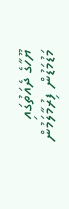ޔޫހާގެ ދެއަތުގައި މަޑުމަޑުން ފިރުމާލަމުން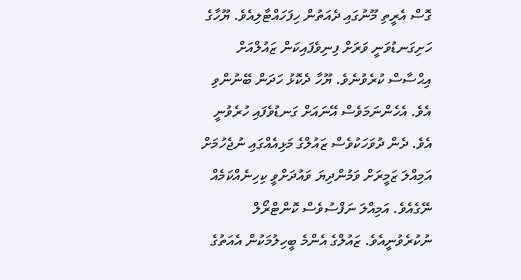ގޮސް އެރީތި މޫނުގައި ދެއަތުން ހިފަހައްޓާލިއެވެ. ޔޫހާގެ ހަށިގަނޑުވަނީ ވަރަށް ފިނިވެފައިކަން ޒައުލްއަށް އިޙްސާސް ކުރެވުނެވެ. ޔޫހާ ދެކޮޅު ހަދަން ބޭނުންވި އެވެ. އެހެންނަމަވެސް އޭނައަށް ގަނޑުވެފައި ހުރެވުނީ އެވެ. ދެން ދުވަހަކުވެސް ޒައުލްގެ މަޅިއެއްގައި ނުޖެހުމަށް އަމިއްލަ ޒަމީރަށް ވަމުންދިޔަ ވައުދަށްވީ ކިހިނެއްކަމެއް ނޭގެއެވެ. އަމިއްލަ ނަފްސުވެސް ކޮންޓްރޯލް ނުކުރެވުނީއެވެ. ޒައުލްގެ އެންމެ ބީހިލުމަކުން އެއަތުގެ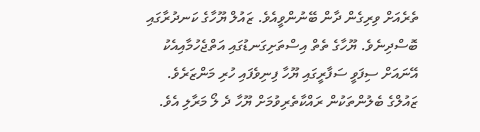ތެރެއަށް ވިރިގެން ދާން ބޭނުންވީއެވެ. ޒައުލް ޔޫހާގެ ކަނދުރާގައި ބޮސްދިނެވެ. ޔޫހާގެ ތެތް އިސްތަށިގަނޑުގައި އަތްޖެހުމާއިއެކު އޭނައަށް ސިފަވީ ސަފާރީގައި ޔޫހާ ފިނިވެފައި ހުރި މަންޒަރެވެ. ޒައުލްގެ ބެލުންތަކުން ރައްކާތެރިވުމަށް ޔޫހާ ދެ ލޯ މަރާލި އެވެ.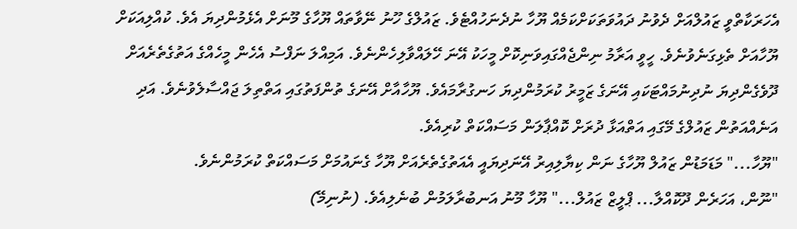އެހަރަކާތްވީ ޒައުލްއަށް ދެވުނު ދައުވަތަކަށްކަމެއް ޔޫހާ ނުދެނަހުއްޓެވެ. ޒައުލްގެ ހޫނު ނޭވާތައް ޔޫހާގެ މޫނަށް އެޅެމުންދިޔަ އެވެ. ކުއްލިއަކަށް ޔޫހާއަށް ތެޅިގަނެވުނެވެ. ހީވީ އަރާމު ނިންޖެއްގައިވަނިކޮށް މީހަކު އޭނަ ހޭލައްވާލިހެންނެވެ. އަމިއްލަ ނަފްސު އެހެން މީހެއްގެ އަތުގެތެރެއަށް ދޫވެގެންދިޔަ ނުދިނުމައްޓަކައި އޭނަގެ ޒަމީރު ކުރަމުންދިޔަ ހަނގުރާމައެވެ. ޔޫހާއާށް އޭނަގެ ތުންފަތުގައި އަތްތިލަ ޖައްސާލެވުނެވެ. އަދި އަނެއްއަތުން ޒައުލްގެ މޭގައި އަތްއަޅާ ދުރަށް ކޮއްޕާލަން މަސައްކަތް ކުރިއެވެ.
"ޔޫހާ..." މަޑަމަޑުން ޒައުލް ޔޫހާގެ ނަން ކިޔާލިއިރު އޭނަދިޔައީ އެއަތުގެތެރެއަށް ޔޫހާ ގެނައުމަށް މަސައްކަތް ކުރަމުންނެވެ.
"ނޫން، އަހަރެން ދޫކޮއްލާ... ޕްލީޒް ޒައުލް..." ޔޫހާ މޫނު އަނބުރާލަމުން ބުނެލިއެވެ. (ނުނިމޭ)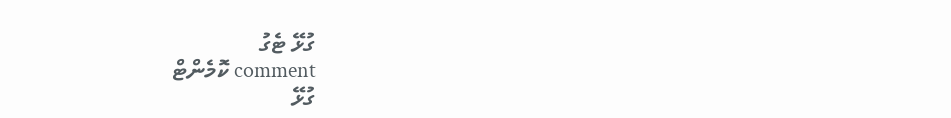ގުޅޭ ޓެގު
comment ކޮމެންޓް
ގުޅޭ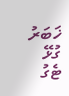ޚަބަރު
ގުޅޭ ޓެގު